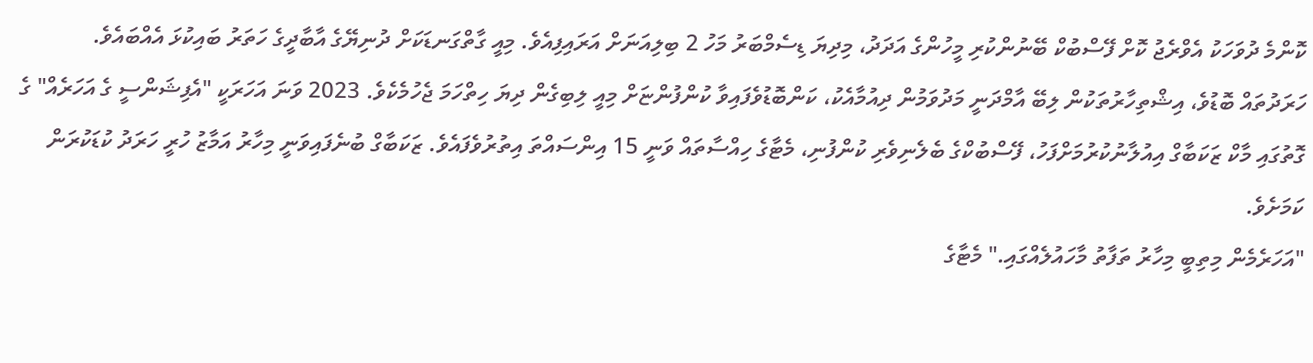ކޮންމެ ދުވަހަކު އެވްރެޖު ކޮށް ފޭސްބުކް ބޭނުންކުރި މީހުންގެ އަދަދު، މިދިޔަ ޑިސެމްބަރު މަހު 2 ބިލިއަނަށް އަރައިފިއެވެ. މިއީ ގާތްގަނޑަކަށް ދުނިޔޭގެ އާބާދީގެ ހަތަރު ބައިކުޅަ އެއްބައެވެ.
ހަރަދުތައް ބޮޑުވެ، އިޝްތިހާރުތަކުން ލިބޭ އާމްދަނީ މަދުވަމުން ދިއުމާއެކު، ކަންބޮޑުވެފައިވާ ކުންފުންޏަށް މިއީ ލިބިގެން ދިޔަ ހިތްހަމަ ޖެހުމެކެވެ. 2023 ވަނަ އަހަރަކީ "އެފިޝަންސީ ގެ އަހަރެއް" ގެ ގޮތުގައި މާކް ޒަކަބާގް އިއުލާނުކުރުމަށްފަހު، ފޭސްބުކްގެ ބެލެނިވެރި ކުންފުނި، މެޓާގެ ހިއްސާތައް ވަނީ 15 އިންސައްތަ އިތުރުވެފައެވެ. ޒަކަބާގް ބުނެފައިވަނީ މިހާރު އަމާޒު ހުރީ ހަރަދު ކުޑަކުރަން ކަމަށެވެ.
"އަހަރެމެން މިތިބީ މިހާރު ތަފާތު މާހައުލެއްގައި." މެޓާގެ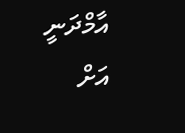އާމްދަނީ އަށް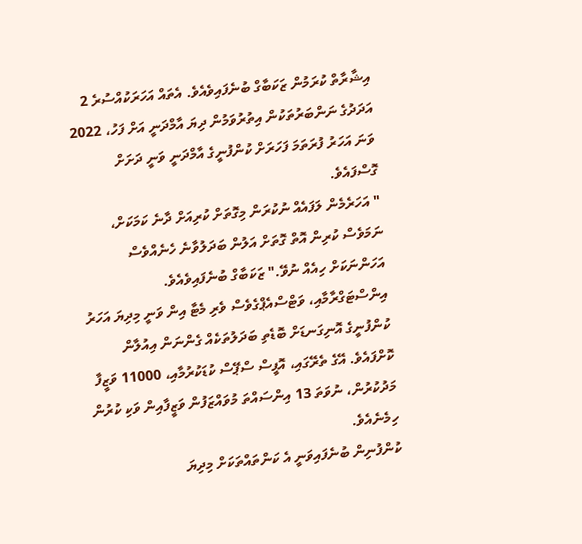އިޝާރާތް ކުރަމުން ޒަކަބާގް ބުނެފައިވެއެވެ. އެތައް އަހަރަކުއްސުރެ 2 އަދަދުގެ ނަންބަރުތަކުން އިތުރުވަމުން ދިޔަ އާމްދަނީ އަށް ފަހު، 2022 ވަނަ އަހަރު ފުރަތަމަ ފަހަރަށް ކުންފުނީގެ އާމްދަނީ ވަނީ ދަށަށް ގޮސްފައެވެ.
" އަހަރެމެން ލަފައެއް ނުކުރަން މިގޮތަށް ކުރިއަށް ދާނެ ކަމަކަށް، ނަމަވެސް ކުރިން އޮތް ގޮތަށް އަލުން ބަދަލުވާނެ ހެނެއްވެސް އަހަންނަކަށް ހިއެއް ނުވޭ." ޒަކަބާގް ބުނެފައިވެއެވެ.
އިންސްޓަގްރާމާއި، ވަޓްސްއެޕްގެވެސް ވެރި މެޓާ އިން ވަނީ މިދިޔަ އަހަރު ކުންފުނީގެ އޮނިގަނޑަށް ބޮޑެތި ބަދަލުތަކެއް ގެންނަން އިއުލާން ކޮށްފައެވެ. އޭގެ ތެރޭގައި، އޮފީސް ސްޕޭސް ކުޑަކުރުމާއި، 11000 ވަޒީފާ މަދުކުރުން، ނުވަތަ 13 އިންސައްތަ މުވައްޒަފުން ވަޒީފާއިން ވަކި ކުރުން ހިމެނެއެވެ.
ކުންފުނިން ބުނެފައިވަނީ އެ ކަންތައްތަކަށް މިދިޔަ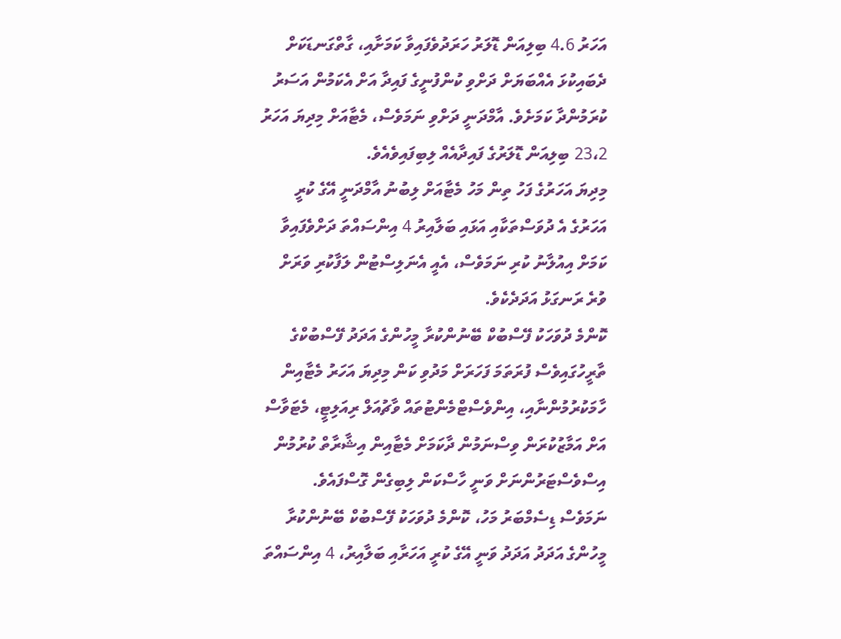އަހަރު 4.6 ބިލިއަން ޑޮލަރު ހަރަދުވެފައިވާ ކަމަށާއި، ގާތްގަނޑަކަށް ދެބައިކުޅަ އެއްބަޔަށް ދަށްވި ކުންފުނީގެ ފައިދާ އަށް އެކަމުން އަސަރު ކުރަމުންދާ ކަމަށެވެ. އާމްދަނީ ދަށްވި ނަމަވެސް، މެޓާއަށް މިދިޔަ އަހަރު 23،2 ބިލިއަން ޑޮލަރުގެ ފައިދާއެއް ލިބިފައިވެއެވެ.
މިދިޔަ އަހަރުގެ ފަހު ތިން މަހު މެޓާއަށް ލިބުނު އާމްދަނީ އޭގެ ކުރީ އަހަރުގެ އެ ދުވަސްތަކާއި އަޅައި ބަލާއިރު 4 އިންސައްތަ ދަށްވެފައިވާ ކަމަށް އިއުލާނު ކުރި ނަމަވެސް، އެއީ އެނަލިސްޓުން ލަފާކުރި ވަރަށް ވުރެ ރަނގަޅު އަދަދެކެވެ.
ކޮންމެ ދުވަހަކު ފޭސްބުކް ބޭނުންކުރާ މީހުންގެ އަދަދު ފޭސްބުކްގެ ތާރީހުގައިވެސް ފުރަތަމަ ފަހަރަށް މަދުވި ކަން މިދިޔަ އަހަރު މެޓާއިން ހާމަކުރުމުންނާއި، އިންވެސްޓްމެންޓުތައް ވާޗުއަލް ރިއަލިޓީ، މެޓަވާސް އަށް އަމާޒުކުރަން ވިސްނަމުން ދާކަމަށް މެޓާއިން އިޝާރާތް ކުރުމުން އިސްވެސްޓަރުންނަށް ވަނީ ހާސްކަން ލިބިގެން ގޮސްފައެވެ.
ނަމަވެސް ޑިސެމްބަރު މަހު، ކޮންމެ ދުވަހަކު ފޭސްބުކް ބޭނުންކުރާ މީހުންގެ އަދަދު އަދަދު ވަނީ އޭގެ ކުރީ އަހަރާއި ބަލާއިރު، 4 އިންސައްތަ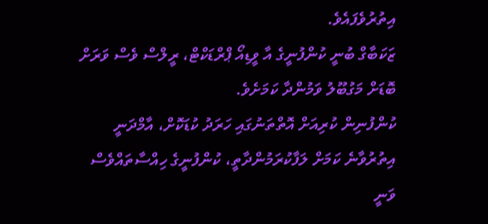އިތުރުވެފައެވެ.
ޒަކަބާގް ބުނީ ކުންފުނީގެ އާ ވީޑިއޯ ޕްރްޑަކްޓް، ރީލްސް ވެސް ވަރަށް ބޮޑަށް މަގުބޫލު ވަމުންދާ ކަމަށެވެ.
ކުންފުނިން ކުރިއަށް އޮތްތަނުގައި ހަރަދު ކުޑަކޮށް، އާމްދަނީ އިތުރުވާނެ ކަމަށް ލަފާކުރަމުންދާތީ، ކުންފުނީގެ ހިއްސާތައްވެސް ވަނީ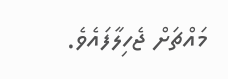މައްޗަށް ޖެހިލާފައެވެ.